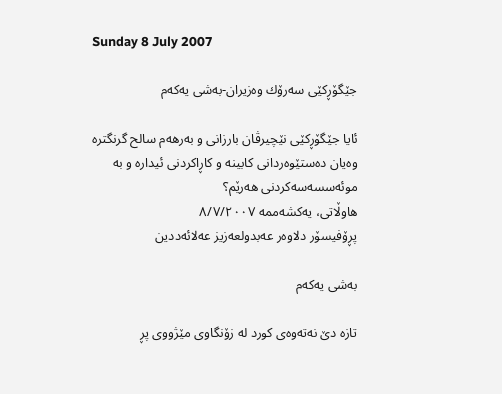Sunday 8 July 2007

جێگۆڕكێی سه‌رۆك وه‌زيران-به‌شی يه‌كه‌م

ئايا جێگۆڕكێی نێچيرڤان بارزانی و به‌رهه‌م سالح گرنگتره‌ وه‌يان ده‌ستێوه‌ردانی كابينه و كاڕاكردنی ئيداره‌ و به‌ موئه‌سسه‌سه‌كردنی هه‌رێم‌؟
هاوڵاتی، يه‌كشه‌ممه‌ ٨/٧/٢٠٠٧
پڕۆفيسۆر دلاوه‌ر عه‌بدولعه‌زيز عه‌لائه‌ددين

به‌شی يه‌كه‌م

تازه‌ دێ نه‌ته‌وه‌ی كورد له‌ زۆنگاو‌ی مێژووی پڕ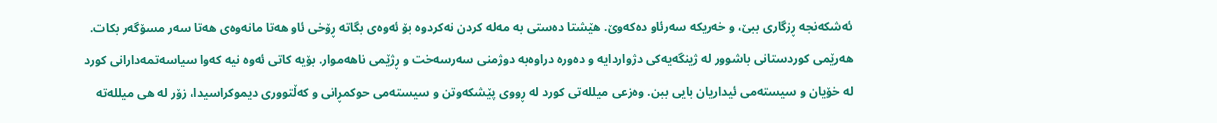ئه‌شكه‌نجه‌ ڕزگاری ببێ، و خه‌ريكه‌ سه‌رئاو ده‌كه‌وێ. هێشتا ده‌ستی به‌‌‌ مه‌له‌ كردن نه‌كردوه‌ بۆ ئه‌وه‌ی بگاته‌‌ ڕۆخی ئاو هه‌تا مانه‌وه‌ی هه‌تا سه‌ر مسۆگه‌ر بكات. هه‌رێمی كوردستانی باشوور له‌ ژينگه‌يه‌كی دژواردايه‌ و ده‌وره‌ دراوه‌به‌ دوژمنی سه‌رسه‌خت و ڕژێمی ناهه‌موار. بۆيه‌ كاتی ئه‌وه‌ نيه‌ كه‌وا سياسه‌تمه‌دارانی كورد له‌ خۆيان و سيسته‌می ئيداريان بايی ببن. وه‌زعی ميلله‌تی كورد له‌ ڕووی پێشكه‌وتن و سيسته‌می حوكمڕانی و كه‌ڵتووری ديموكراسيدا، زۆر له‌ هی ميلله‌ته‌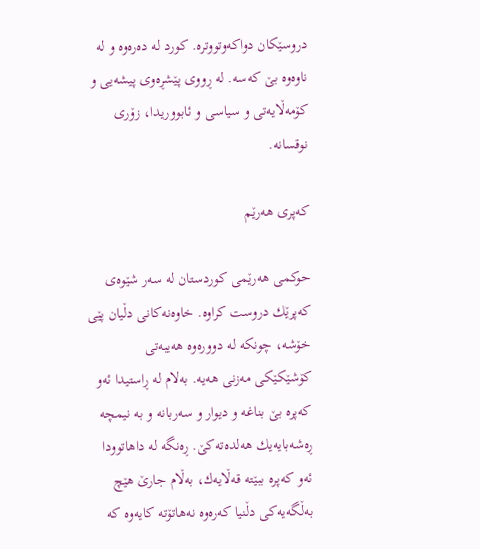دروسێكان دواكه‌وتووتره‌. كورد له‌ ده‌ره‌وه‌ و له‌ ناوه‌وه‌ بێ كه‌سه‌. له‌ ڕووی پێشڕه‌وی پيشه‌يی و كۆمه‌ڵايه‌تی و سياسی و ئابووريدا، زۆری نوقسانه‌.

كه‌پری هه‌رێم

حوكمی هه‌رێمی كوردستان له‌ سه‌ر شێوه‌ی كه‌پرێك دروست كراوه‌. خاوه‌نه‌كانی دڵیان پێی خۆشه‌، چونكه‌ له‌ دووره‌وه‌ هه‌يبه‌تی كۆشێكێكی مه‌زنی هه‌يه‌. به‌لام له‌ ڕاستيدا ئه‌و كه‌پره‌ بێ بناغه و ديوار و سه‌ربانه‌ و به‌ نيمچه‌ ڕه‌شه‌بايه‌يك هه‌لده‌ته‌كێ‌. ڕه‌نگه‌ له‌ داهاتوودا ئه‌و كه‌پره‌ ببێته‌ قه‌ڵايه‌ك، به‌ڵام جارێ هێچ به‌ڵگه‌يه‌كی دڵنيا كه‌ره‌وه‌ نه‌هاتۆته‌ كايه‌وه‌ كه‌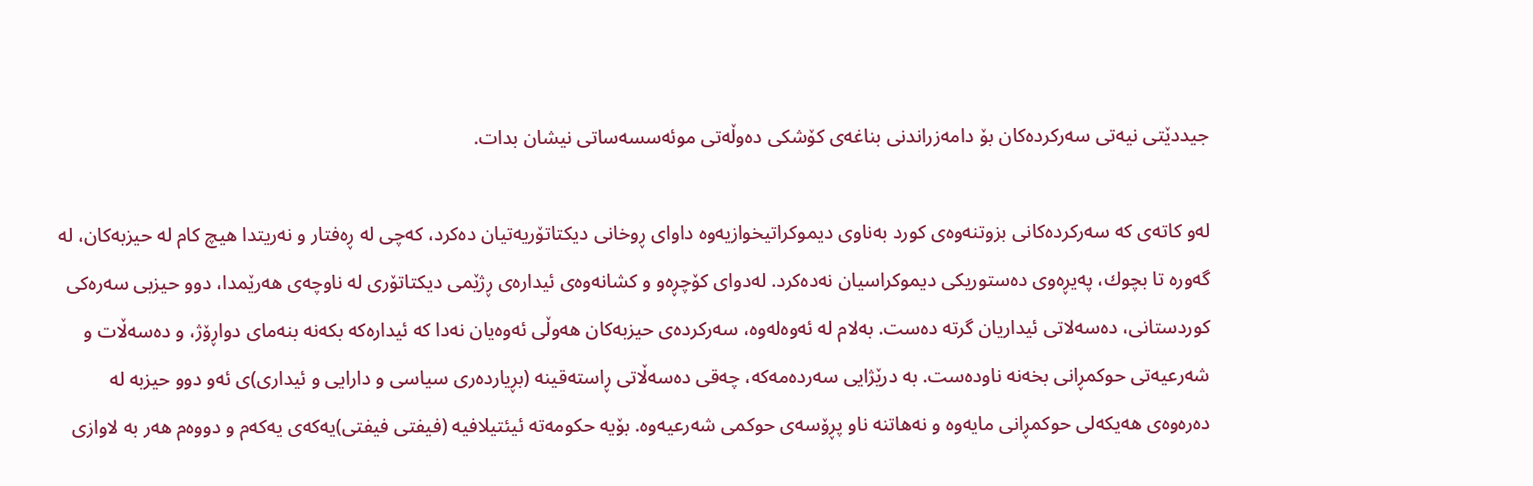جيددێتی نيه‌تی سه‌ركرده‌كان بۆ دامه‌زراندنی بناغه‌ی كۆشكی ده‌وڵه‌تی موئه‌سسه‌ساتی نيشان بدات.

له‌و كاته‌ی كه‌ سه‌ركرده‌كانی بزوتنه‌وه‌ی كورد به‌ناوی ديموكراتيخوازيه‌وه‌ داوای ڕوخانی ديكتاتۆريه‌تیان ده‌كرد، كه‌چی له‌ ڕه‌فتار و نه‌ريتدا هيچ كام له‌ حيزبه‌كان، له‌ گه‌وره‌ تا بچوك، په‌يڕه‌وی ده‌ستوریكی ديموكراسیان نه‌ده‌كرد. له‌دوای كۆچڕه‌و و كشانه‌وه‌ی ئيداره‌ی ڕژێمی ديكتاتۆری له‌ ناوچه‌ی هه‌رێمدا، دوو حيزبی سه‌ره‌كی كوردستانی، ده‌سه‌لاتی ئيداریان گرته‌ ده‌ست. به‌لام له‌ ئه‌وه‌له‌وه‌، سه‌ركرده‌ی حيزبه‌كان هه‌وڵی ئه‌وه‌يان نه‌دا كه‌ ئيداره‌كه‌ بكه‌نه‌ بنه‌مای دواڕۆژ، و ده‌سه‌ڵات و شه‌رعيه‌تی حوكمڕانی بخه‌نه‌ ناوده‌ست. به‌ درێژايی سه‌رده‌مه‌كه‌، چه‌قی ده‌سه‌ڵاتی ڕاسته‌قينه‌ (بڕيارده‌ری سياسی و دارايی و ئيداری)ی ئه‌و دوو حيزبه‌ له‌ ده‌ره‌وه‌ی هه‌يكه‌لی حوكمڕانی مايه‌وه‌ و نه‌هاتنه‌ ناو پڕۆسه‌ی حوكمی شه‌رعيه‌وه‌. بۆيه‌ حكومه‌ته‌‌ ئيئتيلافيه‌ (فيفتی فيفتی)يه‌كه‌ی يه‌كه‌م و دووه‌م هه‌ر به‌ لاوازی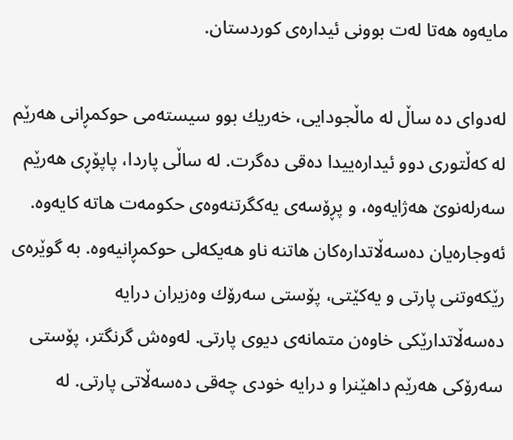مايه‌وه‌ هه‌تا له‌ت بوونی ئيداره‌ی كوردستان.

له‌دوای ده‌ ساڵ له‌ ماڵجودايی، خه‌ريك بوو سيسته‌می حوكمڕانی هه‌رێم له‌ كه‌ڵتوری دوو ئيداره‌ييدا ده‌قی ده‌گرت. له‌ ساڵی پاردا، پاپۆڕی هه‌رێم سه‌رله‌نوێ هه‌ژايه‌وه، و پڕۆسه‌ی يه‌كگرتنه‌وه‌ی حكومه‌ت هاته‌ كايه‌وه. ئه‌وجاره‌يان ده‌سه‌ڵاتداره‌كان هاتنه‌ ناو هه‌يكه‌لی حوكمڕانيه‌وه‌‌. به‌ گوێره‌ی رێكه‌وتنی پارتی و يه‌كێتی، پۆستی سه‌رۆك وه‌زيران درايه‌ ده‌سه‌ڵاتدارێكی خاوه‌ن متمانه‌ی ديوی پارتی. له‌وه‌ش گرنگتر، پۆستی سه‌رۆكی هه‌رێم داهێنرا و درايه‌ خودی چه‌قی ده‌سه‌ڵاتی پارتی. له‌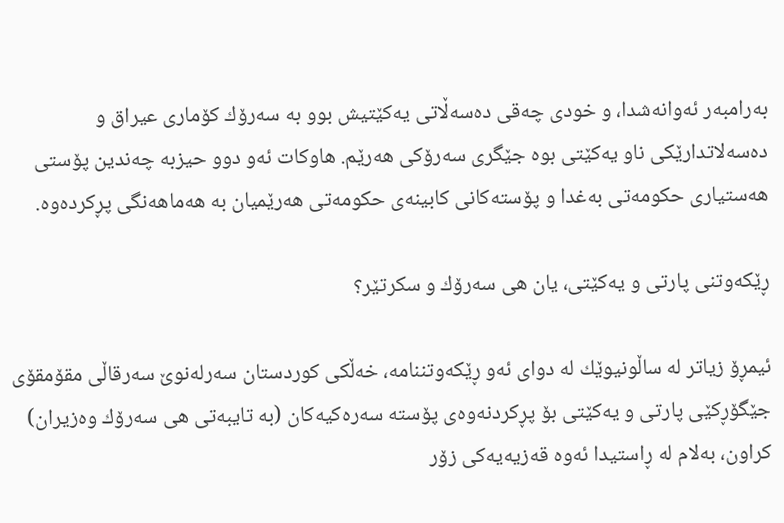به‌رامبه‌ر ئه‌وانه‌شدا، و خودی چه‌قی ده‌سه‌ڵاتی يه‌كێتيش بوو به‌ سه‌رۆك كۆماری عيراق و ده‌سه‌لاتدارێكی ناو يه‌كێتی بوه‌ جێگری سه‌رۆكی هه‌رێم. هاوكات ئه‌و دوو حيزبه‌ چه‌ندين پۆستی هه‌ستياری حكومه‌تی به‌غدا و پۆسته‌‌كانی كابينه‌ی حكومه‌تی هه‌رێميان به‌ هه‌ماهه‌نگی پڕكرده‌وه‌.

ڕێكه‌وتنی پارتی و يه‌كێتی، يان هی سه‌رۆك و سكرتێر؟

ئيمڕۆ زياتر له‌ ساڵونيوێك له‌ دوای ئه‌و ڕێكه‌وتننامه‌، خه‌ڵكی كوردستان سه‌رله‌نوێ سه‌رقاڵی مقۆمقۆی جێگۆڕكێی پارتی و يه‌كێتی بۆ پڕكردنه‌وه‌ی پۆسته‌‌ سه‌ره‌كيه‌كان (به‌ تايبه‌تی هی سه‌رۆك وه‌زيران) كراون، به‌لام له‌ ڕاستيدا ئه‌وه‌ قه‌زيه‌يه‌كی زۆر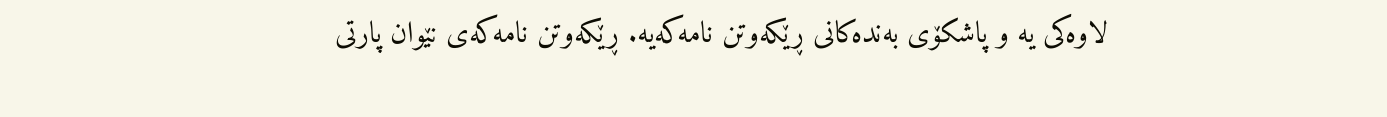لاوه‌كی يه‌ و پاشكۆی به‌نده‌كانی ڕێكه‌وتن نامه‌كه‌يه‌. ڕێكه‌وتن نامه‌كه‌ی نێوان پارتی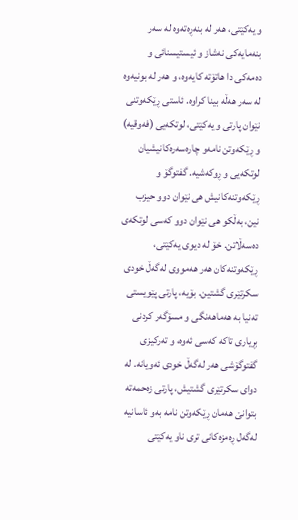و يه‌كێتی، هه‌ر له‌ بنه‌ڕه‌ته‌وه‌ له‌ سه‌ر بنه‌مايه‌كی نه‌شاز و ئيستيسنائی و ده‌مه‌كی دا هاتۆته‌ كايه‌وه‌، و هه‌ر له‌ بونيه‌وه‌ له‌ سه‌ر هه‌ڵه‌ بينا كراوه‌. ئاستی ڕێكه‌وتنی نێوان پارتی و يه‌كێتی، لوتكه‌يی (فه‌وقيه‌) و ڕێكه‌وتن نامه‌و چاره‌سه‌ره‌كانيشيان لوتكه‌يی و ڕوكه‌شيه‌. گفتوگۆ و ڕێكه‌وتنه‌كانيش هی نێوان دوو حيزب نين، به‌ڵكو هی نێوان دوو كه‌سی لوتكه‌ی ده‌سه‌ڵاتن. خۆ له‌ ديوی يه‌كێتی، ڕێكه‌وتنه‌كان هه‌ر هه‌مووی له‌گه‌ڵ خودی سكرتێری گشتين. بۆيه‌، پارتی پێويستی ته‌نيا به‌ هه‌ماهه‌نگی و مسۆگه‌ر كردنی بڕياری تاكه‌ كه‌سی ئه‌وه‌، و ته‌ركيزی گفتوگۆشی هه‌ر له‌گه‌ڵ خودی ئه‌ويانه‌. له‌ دوای سكرتێری گشتيش، پارتی زه‌حمه‌ته‌ بتوانێ هه‌مان ڕێكه‌وتن نامه‌ به‌و ئاسانيه‌ له‌گه‌ل ڕه‌مزه‌كانی تری ناو يه‌كێتی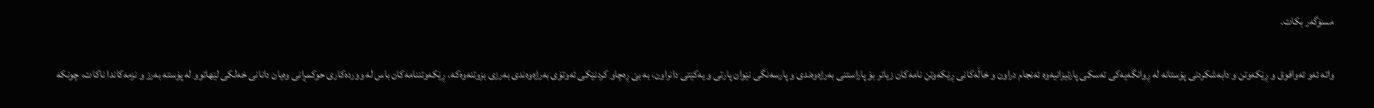مسۆگه‌ر بكات.

واته‌ ئه‌و ته‌وافوق و ڕێكه‌وتن و دابه‌شكردنی پۆستانه‌ له‌ ڕوانگه‌يه‌كی ته‌سكی پارتيزانيه‌وه‌ ئه‌نجام دراون و خاڵه‌كانی ڕێكه‌وتن نامه‌كان زياتر بۆ پاراستنی به‌رژه‌وه‌ندی و پارسه‌نگی نێوان پارتی و يه‌كێتی دانراون، به‌ بێ ڕه‌چاو كردنێكی ئه‌وتۆی به‌رژه‌وه‌ندی به‌رزی بزوتنه‌وه‌كه‌. ڕێكه‌وتننامه‌كان باس له‌ وورده‌كاری حوكمڕانی وه‌يان دانانی خه‌لكی لێهاتوو له‌ پۆسته‌ به‌رز و نزمه‌كاندا ناكات، چونكه‌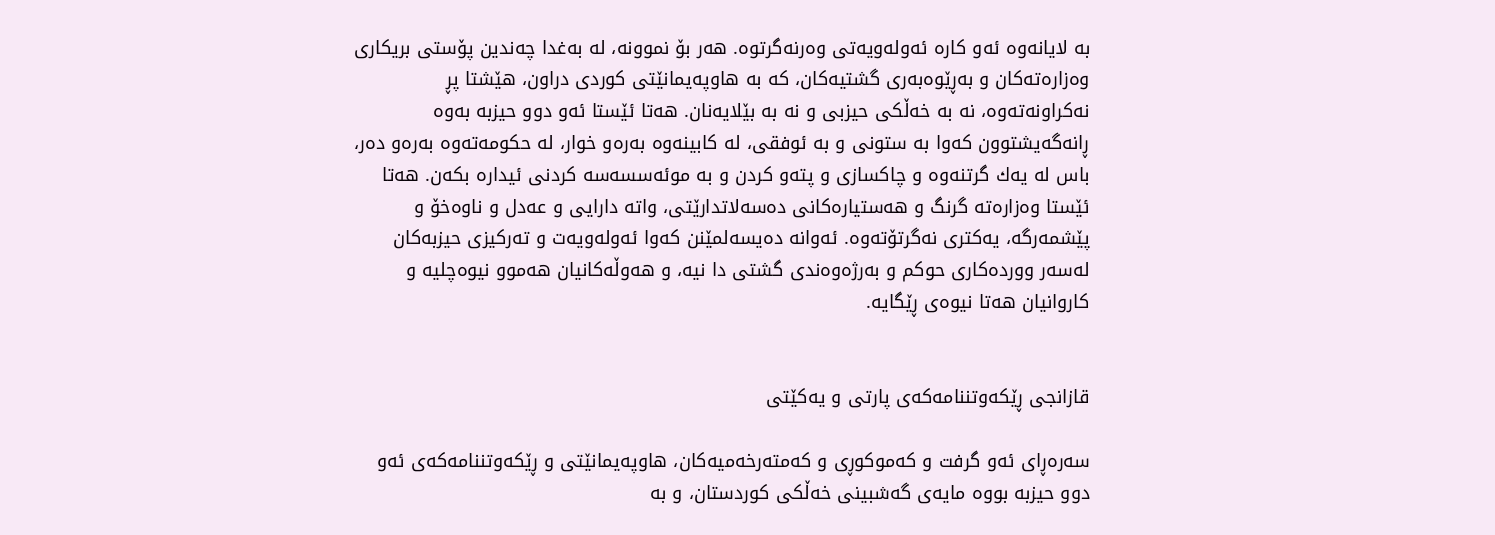به‌ لايانه‌وه‌ ئه‌و كاره‌ ئه‌وله‌ويه‌‌تی وه‌رنه‌گرتوه‌. هه‌ر بۆ نموونه‌، له‌ به‌غدا چه‌ندين پۆستی بريكاری وه‌زاره‌ته‌كان و به‌ڕێوه‌به‌ری گشتيه‌كان، كه‌ به‌ هاوپه‌يمانێتی كوردی دراون، هێشتا پڕ نه‌كراونه‌ته‌وه‌، نه‌ به‌ خه‌ڵكی حيزبی و نه‌ به‌ بێلايه‌نان. هه‌تا ئێستا ئه‌و دوو حيزبه‌ به‌وه‌ ڕانه‌گه‌يشتوون كه‌وا به‌ ستونی و به‌ ئوفقی، له‌ كابينه‌وه‌ به‌ره‌و خوار، له‌ حكومه‌ته‌وه‌ به‌ره‌و ده‌ر، باس له‌ يه‌ك گرتنه‌وه‌ و چاكسازی و پته‌و كردن و به‌ موئه‌سسه‌سه‌ كردنی ئيداره‌ بكه‌ن. هه‌تا ئێستا وه‌زاره‌ته‌ گرنگ و هه‌ستياره‌كانی ده‌سه‌لاتدارێتی، واته‌ دارايی و عه‌دل و ناوه‌خۆ و پێشمه‌رگه،‌ يه‌كتری نه‌گرتۆته‌وه‌. ئه‌وانه‌ ده‌يسه‌لمێنن كه‌وا ئه‌وله‌ويه‌ت و ته‌ركيزی حيزبه‌كان له‌سه‌ر وورده‌كاری حوكم و به‌رژه‌وه‌ندی گشتی دا نيه‌، و هه‌وڵه‌كانيان هه‌موو نيوه‌چليه‌ و كاروانيان هه‌تا نيوه‌ی ڕێگايه.


قازانجی ڕێكه‌وتننامه‌كه‌ی پارتی و يه‌كێتی

سه‌‌ره‌ڕای ئه‌و گرفت و كه‌موكوڕی و كه‌مته‌رخه‌ميه‌كان، هاوپه‌يمانێتی و ڕێكه‌وتننامه‌كه‌ی ئه‌و دوو حيزبه‌‌ بووه‌ مايه‌ی گه‌شبينی خه‌ڵكی كوردستان، و به‌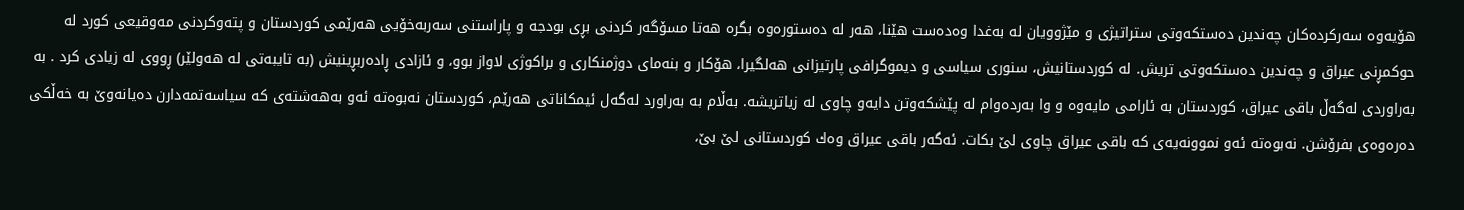هۆیه‌وه‌ سه‌ركرده‌كان چه‌ندين ده‌ستكه‌وتی ستراتيژی و مێژوويان له‌ به‌غدا وه‌ده‌ست هێنا، هه‌ر له‌ ده‌ستوره‌وه‌ بگره‌ هه‌تا مسۆگه‌ر كردنی بڕی بودجه‌ و پاراستنی سه‌ربه‌خۆيی هه‌‌رێمی كوردستان و پته‌وكردنی مه‌وقيعی كورد له‌ حوكمڕنی عيراق و چه‌ندين ده‌ستكه‌وتی تريش. له‌ كوردستانيش، سنوری سياسی و ديموگرافی پارتيزانی هه‌لگيرا، هۆكار و بنه‌مای دوژمنكاری و براكوژی لاواز بوو، و ئازادی ڕاده‌ربڕينيش (به‌ تايبه‌تی له‌ هه‌ولێر) ڕووی له‌ زيادی كرد . به‌ به‌راوردی له‌گه‌ڵ باقی عيراق، كوردستان به‌ ئارامی مايه‌وه‌‌ و وا به‌رده‌وام له‌ پێشكه‌وتن دايه‌و چاوی له‌ زياتريشه‌. به‌ڵام به‌ به‌راورد له‌گه‌ل ئيمكاناتی هه‌رێم، كوردستان نه‌بوه‌ته‌ ئه‌و به‌هه‌شته‌ی كه‌ سياسه‌تمه‌دارن ده‌يانه‌وێ به‌ خه‌ڵكی ده‌ره‌وه‌ی بفرۆشن. نه‌بوه‌ته‌ ئه‌و نموونه‌يه‌ی كه‌‌ باقی عيراق چاوی لێ بكات. ئه‌گه‌ر باقی عيراق وه‌ك كوردستانی لێ بێ،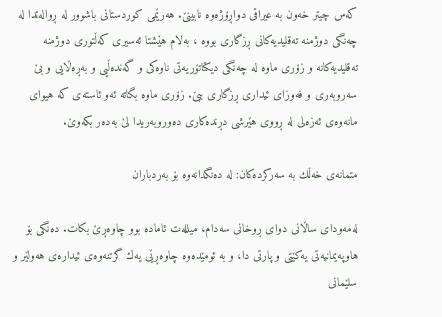كه‌س چيتر خه‌ون به‌ عيراقی دواڕۆژه‌وه‌ نابينێ. هه‌رێمی كوردستانی باشوور له‌ ڕواله‌تدا له‌ چه‌نگی دوژمنه‌ ته‌قليديه‌كانی ڕزگاری بووه‌ ، به‌لام هێشتا ئه‌سيری كه‌ڵتوری دوژمنه ته‌قليديه‌كانه‌‌ و زۆری ماوه‌ له‌ چه‌نگی ديكتاتۆريه‌تی ناوه‌كی و گه‌نده‌ڵيی و به‌ڕه‌ڵايی و بێ سه‌روبه‌ری و فه‌وزای ئيداری ڕزگاری ببێ. زۆری ماوه‌ بگاته‌ ئه‌و ئاسته‌ی كه‌ هيوای مانه‌وه‌ی ئه‌زه‌لی له‌ ڕووی هێرشی دڕنده‌كاری ده‌وروبه‌ریدا لێ به‌ده‌ر بكه‌وێ.

متمانه‌ی خه‌ڵك به‌ سه‌ركرده‌كان: له‌ ده‌نگدانه‌وه‌ بۆ به‌ردباران

له‌مه‌ودای ساڵانی دوای ڕوخانی سه‌دام، ميلله‌ت ئاماده‌ بوو چاوه‌ڕێ بكات. ده‌نگی بۆ هاوپه‌يمانيه‌تی يه‌كێتی و پارتی دا، و به‌ ئومێده‌وه‌ چاوه‌ڕێی يه‌ك گرتنه‌وه‌ی ئيداره‌ی هه‌ولێر و سلێمانی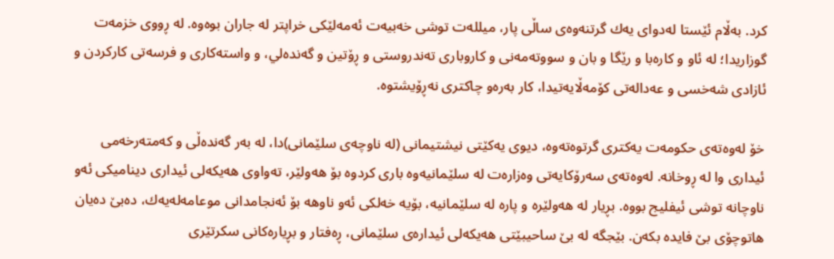كرد. به‌ڵام ئێستا له‌دوای يه‌ك گرتنه‌وه‌ی ساڵی پار، ميلله‌ت توشی خه‌بيه‌ت ئه‌مه‌لێكی خراپتر له‌ جاران بوه‌وه‌. له‌ ڕووی خزمه‌ت گوزاريدا؛ له‌ ئاو و كاره‌با و رێگا و بان و سووته‌مه‌نی و كاروباری ته‌ندروستی و ڕۆتين و گه‌نده‌لي، و واسته‌كاری و فرسه‌تی كاركردن و ئازادی شه‌خسی و عه‌داله‌تی كۆمه‌ڵايه‌تيدا، كار به‌ره‌و چاكتری نه‌ڕۆيشتوه‌.

خۆ له‌وه‌ته‌ی حكومه‌ت يه‌كتری گرتوه‌ته‌وه‌، ديوی يه‌كێتی نيشتيمانی (له‌ ناوچه‌ی سلێمانی)دا، له‌ به‌ر گه‌نده‌ڵی و كه‌مته‌رخه‌می ئيداری وا له‌ ڕوخانه‌. له‌وه‌ته‌ی سه‌رۆكايه‌تی وه‌زاره‌ت له‌ سلێمانيه‌وه‌ باری كردوه‌ بۆ هه‌ولێر، ته‌واوی هه‌يكه‌لی ئيداری ديناميكی ئه‌و ناوچانه‌ توشی ئيفليج بووه‌. بڕيار له‌ هه‌ولێره‌ و پاره‌ له‌ سلێمانيه‌، بۆيه‌ خه‌لكی ئه‌و ناوهه بۆ ئه‌نجامدانی موعامه‌له‌يه‌ك، ده‌بێ ده‌يان هاتوچۆی بێ فايده‌ بكه‌ن. بێجگه‌ له‌ بێ ساحيبێتی هه‌يكه‌لی ئيداره‌ی سلێمانی، ڕه‌فتار و بڕياره‌كانی سكرتێری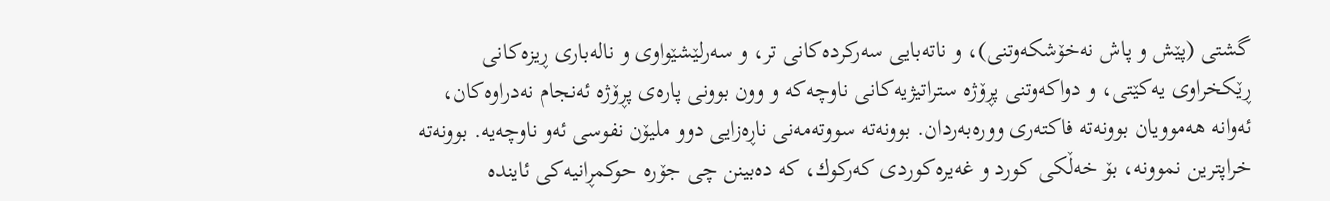گشتی (پێش و پاش نه‌خۆشكه‌وتنی)، و ناته‌بايی سه‌ركرده‌كانی تر، و سه‌رلێشێواوی و ناله‌باری ڕيزه‌كانی ڕێكخراوی يه‌كێتی، و دواكه‌وتنی پڕۆژه‌ ستراتيژيه‌كانی ناوچه‌كه‌ و وون بوونی پاره‌ی پڕۆژه‌ ئه‌نجام نه‌دراوه‌كان، ئه‌وانه‌ هه‌موويان بوونه‌ته‌ فاكته‌ری ووره‌به‌ردان. بوونه‌ته‌ سووته‌مه‌نی ناڕه‌زايی دوو مليۆن نفوسی ئه‌و ناوچه‌يه‌. بوونه‌ته‌ خراپترين نموونه‌، بۆ خه‌ڵكی كورد و غه‌يره‌كوردی كه‌ركوك، كه‌ ده‌بينن چی جۆره‌ حوكمڕانيه‌كی ئاينده‌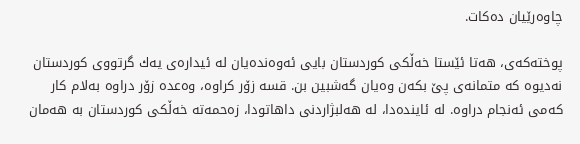چاوه‌رێيان ده‌كات.

پوخته‌كه‌ی، هه‌تا ئێستا خه‌ڵكی كوردستان بايی ئه‌وه‌نده‌يان له‌ ئيداره‌ی يه‌ك گرتووی كوردستان نه‌ديوه‌ كه‌ متمانه‌ی پێ بكه‌ن وه‌يان گه‌شبين بن. قسه‌ زۆر كراوه، وه‌عده‌ زۆر دراوه‌‌ به‌لام كار كه‌می ئه‌نجام دراوه‌. له‌ ئاينده‌دا، له‌ هه‌لبژاردنی داهاتودا، زه‌حمه‌ته‌ خه‌ڵكی كوردستان به‌ هه‌مان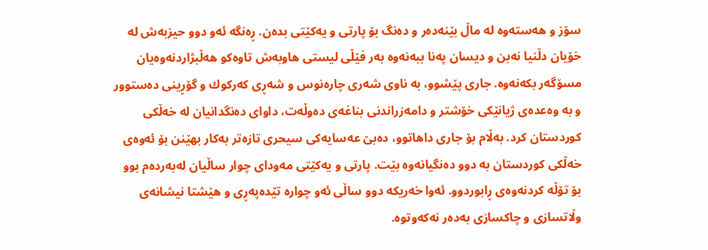سۆز و هه‌سته‌وه‌ له‌ ماڵ بێنه‌ده‌ر و ده‌نگ بۆ پارتی و يه‌كێتی بده‌ن. ڕه‌نگه‌ ئه‌و دوو حيزبه‌ش له‌ خۆيان دڵنيا نه‌بن و ديسان په‌نا ببه‌نه‌وه به‌ر فێڵی ليستی هاوبه‌ش تاوه‌كو هه‌ڵبژاردنه‌وه‌يان مسۆگه‌ر بكه‌نه‌وه‌. جاری پێشوو، به‌ ناوی شه‌ری چاره‌نوس و شه‌ڕی كه‌ركوك و گۆڕينی ده‌ستوور و به‌ وه‌عده‌ی ژيانێكی خۆشتر و دامه‌زراندنی بناغه‌ی ده‌وڵه‌ت، داوای ده‌نگدانيان له‌ خه‌ڵكی كوردستان كرد. به‌ڵام بۆ جاری داهاتوو، ده‌بێ عه‌سايه‌كی سيحری تازه‌تر به‌كار بهێنن بۆ ئه‌وه‌ی خه‌ڵكی كوردستان به‌ دوو ده‌نگيانه‌وه‌ بێت. پارتی و يه‌كێتی مه‌ودای چوار ساڵيان له‌به‌رده‌م بوو بۆ تۆڵه‌ كردنه‌وه‌ی ڕابوردوو. ئه‌وا خه‌ريكه‌ دوو ساڵی ئه‌و چواره‌ تێده‌په‌‌ڕی و هێشتا نيشانه‌ی وڵاتسازی و چاكسازی به‌ده‌ر نه‌كه‌وتوه‌.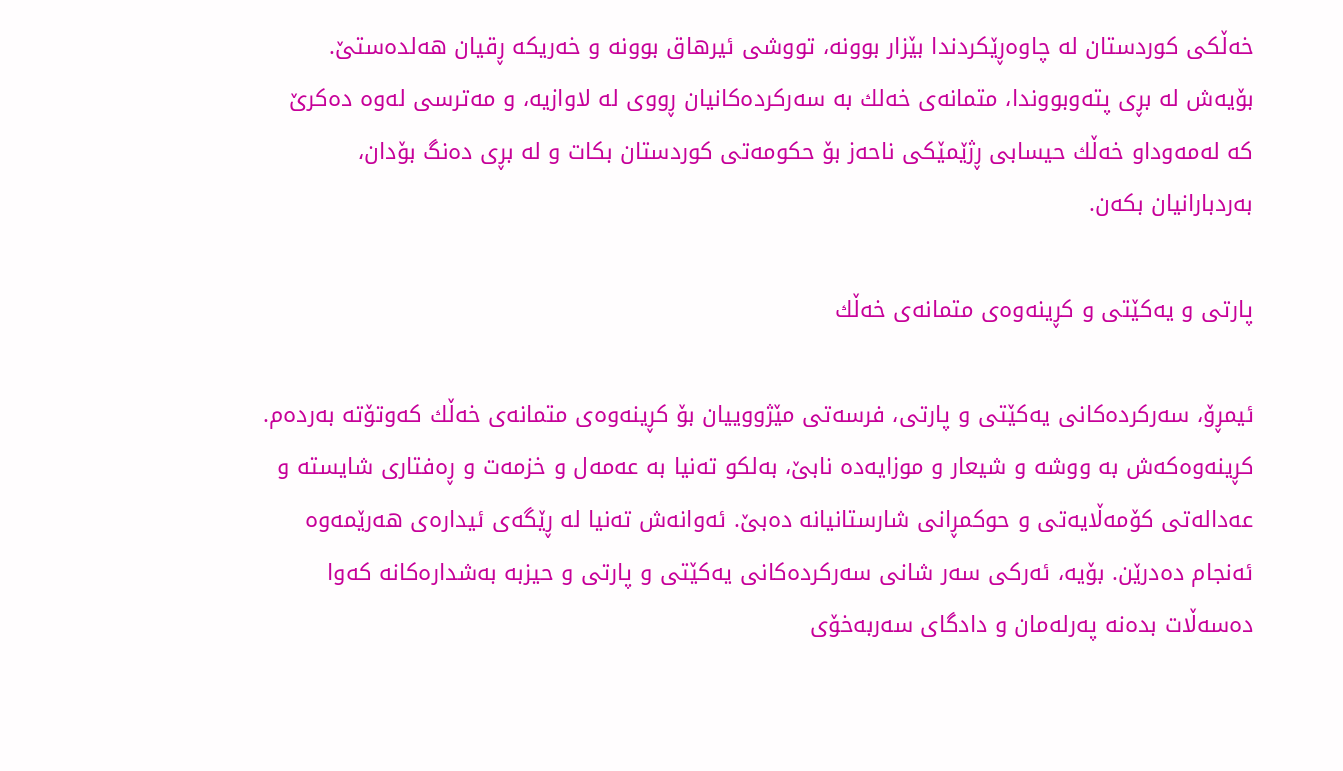خه‌ڵكی كوردستان له‌ چاوه‌ڕێكردندا بێزار بوونه‌، تووشی ئيرهاق بوونه‌ و خه‌ريكه‌ ڕقيان هه‌لده‌ستێ. بۆيه‌ش له‌ بڕی پته‌وبووندا، متمانه‌ی خه‌لك به‌ سه‌ركرده‌كانيان ڕووی له‌ لاوازيه‌، و مه‌ترسی له‌وه‌ ده‌كرێ كه‌ له‌مه‌وداو خه‌ڵك حيسابی ڕژێمێكی ناحه‌ز بۆ حكومه‌تی كوردستان بكات و له‌ بڕی ده‌نگ بۆدان، به‌ردبارانيان بكه‌ن.

پارتی و يه‌كێتی و كڕينه‌وه‌ی متمانه‌ی خه‌ڵك‌

ئيمڕۆ، سه‌ركرده‌كانی يه‌كێتی و پارتی، فرسه‌تی مێژووييان بۆ كڕينه‌وه‌ی متمانه‌ی خه‌ڵك كه‌وتۆته‌ به‌رده‌م. كڕينه‌وه‌كه‌ش به‌ ووشه‌ و شيعار و موزايه‌ده‌ نابێ، به‌لكو ته‌نيا به‌ عه‌مه‌ل و خزمه‌ت و ڕه‌فتاری شايسته‌ و عه‌داله‌تی كۆمه‌ڵايه‌تی و حوكمڕانی شارستانيانه‌ ده‌بێ. ئه‌وانه‌ش ته‌نيا له‌ ڕێگه‌ی ئيداره‌ی هه‌رێمه‌وه‌ ئه‌نجام ده‌درێن. بۆيه‌، ئه‌ركی سه‌ر شانی سه‌ركرده‌كانی يه‌كێتی و پارتی و حيزبه‌ به‌شداره‌كانه‌ كه‌وا ده‌سه‌ڵات بده‌نه‌ په‌رله‌مان و دادگای سه‌ربه‌خۆی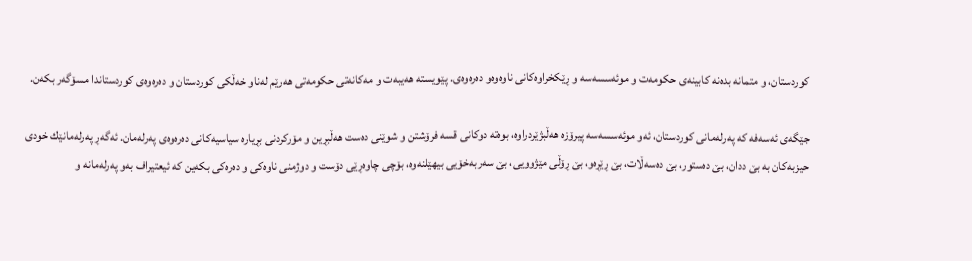كوردستان، و متمانه‌ بده‌نه‌ كابينه‌ی حكومه‌ت و موئه‌سسه‌‌سه‌ و ڕێكخراوه‌كانی ناوه‌وه‌و ده‌ره‌وه‌ی. پێويسته‌ هه‌يبه‌ت و مه‌كانه‌تی حكومه‌تی هه‌رێم له‌ناو خه‌ڵكی كوردستان و ده‌ره‌وه‌ی كوردستاندا مسۆگه‌ر بكه‌ن.

جێگه‌ی ئه‌سه‌فه‌ كه‌ په‌رله‌مانی كوردستان، ئه‌و موئه‌سسه‌سه‌ پيرۆزه‌ هه‌ڵبژێردراوه‌، بوه‌ته‌ دوكانی قسه‌ فرۆشتن و شوێنی ده‌ست هه‌ڵبڕين و مۆركردنی بڕياره‌ سياسيه‌كانی ده‌ره‌وه‌ی په‌رله‌مان. ئه‌گه‌ڕ په‌رله‌مانێك خودی حيزبه‌كان به‌ بێ ددان، بێ ده‌ستور، بێ ده‌سه‌ڵات، بێ ڕێڕه‌و، بێ ڕۆڵی مێژوويی، بێ سه‌ربه‌خۆيی بيهێلنه‌وه‌، بۆچی چاوه‌ڕێی دۆست و دوژمنی ناوه‌كی و ده‌ره‌كی بكه‌ين كه‌ ئيعتيراف به‌و په‌رله‌مانه‌ و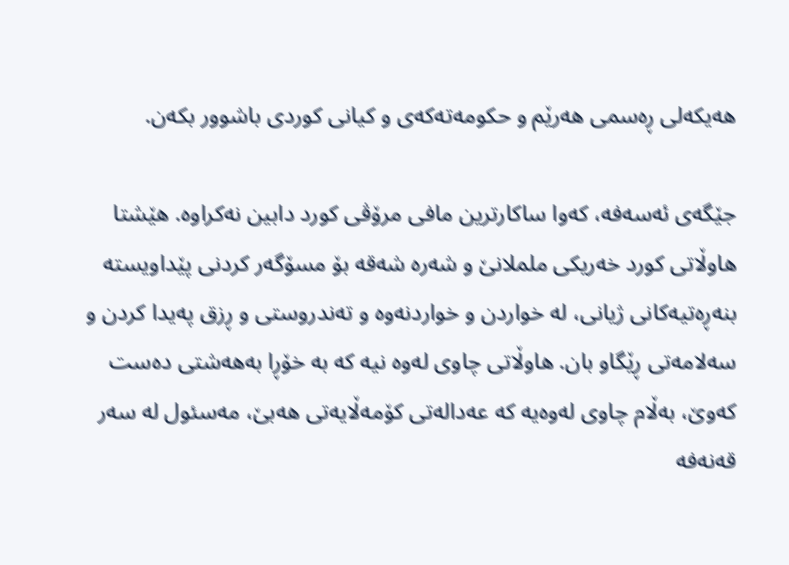هه‌يكه‌لی ڕه‌سمی هه‌رێم و حكومه‌ته‌كه‌ی و كيانی كوردی باشوور بكه‌ن.

جێگه‌ی ئه‌سه‌فه‌، كه‌وا ساكارترين مافی مرۆڤی كورد دابين نه‌كراوه‌. هێشتا هاوڵاتی كورد خه‌ريكی ململانێ و شه‌ره‌ شه‌قه‌ بۆ مسۆگه‌ر كردنی پێداويسته‌ بنه‌ڕه‌تيه‌كانی ژيانی، له‌ خواردن و خواردنه‌وه و ته‌ندروستی و ڕزق په‌يدا كردن و سه‌لامه‌تی ڕێگاو بان. هاوڵاتی چاوی له‌وه‌ نيه‌ كه‌ به‌ خۆڕا به‌هه‌شتی ده‌ست كه‌وێ، به‌ڵام چاوی له‌وه‌يه‌ كه‌ عه‌داله‌تی كۆمه‌ڵايه‌تی هه‌بێ، مه‌سئول له‌ سه‌ر قه‌نه‌فه‌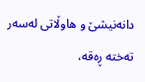دانه‌نيشێ و هاوڵاتی له‌سه‌ر ته‌خته‌ ڕه‌قه‌،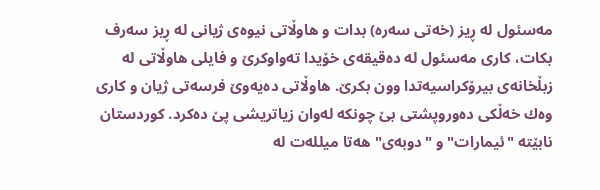مه‌سئول له‌ ڕيز (خه‌تی سه‌ره‌) بدات و هاوڵاتی نيوه‌ی ژيانی له‌ ڕيز سه‌رف بكات، كاری مه‌سئول له‌ ده‌قيقه‌ی خۆيدا ته‌واوكرێ و فايلی هاوڵاتی له‌ زبڵخانه‌ی بيرۆكراسيه‌تدا وون بكرێ. هاوڵاتی ده‌يه‌وێ فرسه‌تی ژيان و كاری وه‌ك خه‌ڵكی ده‌وروپشتی بێ چونكه‌ له‌وان زياتريشی پێ ده‌كرد. كوردستان نابێته‌ "ئيمارات" و "دوبه‌ی" هه‌تا ميلله‌ت له‌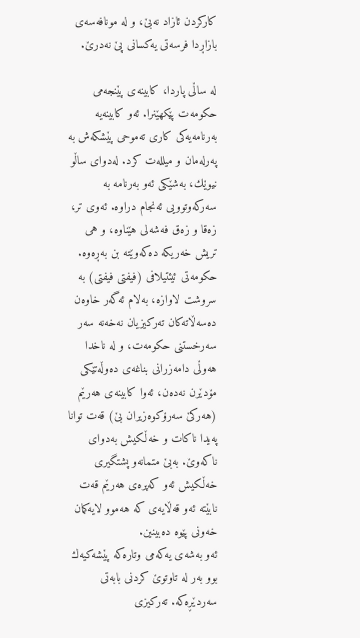كاركردن ئازاد نه‌بێ، و له‌ مونافه‌سه‌ی بازاڕدا فرسه‌تی يه‌كسانی پێ نه‌درێ.

له‌ ساڵی پاردا، كابينه‌ی پێنجه‌می حكومه‌ت پێكهێنرا. ئه‌و كابينه‌يه‌ به‌رنامه‌يه‌كی كاری ته‌موحی پێشكه‌ش به‌ په‌رله‌مان و ميلله‌ت كرد. له‌دوای ساڵو نيوێك، به‌شێكی ئه‌و به‌رنامه‌ به‌ سه‌ركه‌وتوويی ئه‌نجام دراوه‌. ئه‌وی تر، زه‌قا و زه‌ق فه‌شه‌لی هێناوه‌، و هی تريش خه‌ريكه‌ ده‌كه‌وێته‌ بن به‌ڕه‌وه‌. حكومه‌تی ئيئتيلافی (فيفتی فيفتی) به‌ سروشت لاوازه‌، به‌لام ئه‌گه‌ر خاوه‌ن ده‌سه‌ڵاته‌كان ته‌ركيزيان نه‌خه‌نه‌ سه‌ر سه‌رخستنی حكومه‌ت، و له‌ ناخدا هه‌وڵی دامه‌زرانی بناغه‌ی ده‌وڵه‌تێكی مۆدێرن نه‌د‌ه‌ن، ئه‌وا كابينه‌ی هه‌رێم (هه‌ركێ سه‌رۆكوه‌زيران بێ) قه‌ت‌ توانا په‌يدا ناكات و خه‌ڵكيش به‌دوای ناكه‌وێ. به‌بێ متمانه‌و پشتگيری خه‌ڵكيش ئه‌و كه‌پره‌ی هه‌رێم قه‌ت نابێته‌ ئه‌و قه‌ڵايه‌ی كه‌ هه‌موو لايه‌كمان خه‌ونی پێوه‌ ده‌بينين.
ئه‌و به‌شه‌ی يه‌كه‌می وتاره‌كه‌‌ پێشه‌كيه‌ك بوو به‌ر له‌ تاوتوێ كردنی بابه‌تی سه‌ردێڕه‌كه. ته‌ركيزی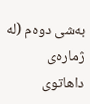به‌شی دوه‌م (له‌ ژماره‌ی داهاتوی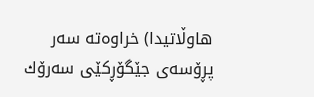هاوڵاتيدا) خراوه‌ته‌ سه‌ر پڕۆسه‌ی جێگۆڕكێی سه‌رۆك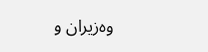وه‌زيران و‌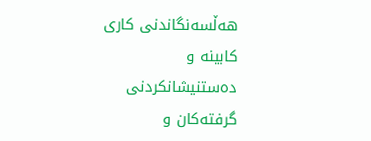هه‌ڵسه‌نگاندنی كاری كابينه‌ و ده‌ستنيشانكردنی گرفته‌كان‌ و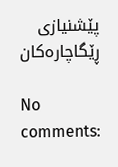پێشنيازی ڕێگاچاره‌كان

No comments: